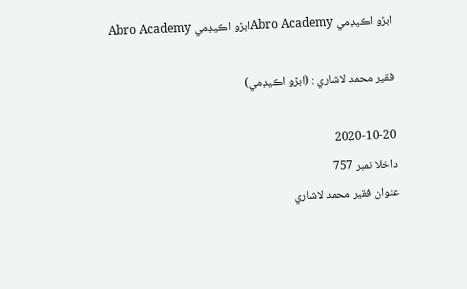ابڙو اڪيڊمي Abro Academyابڙو اڪيڊمي Abro Academy

فقير محمد لاشاري : (ابڙو اڪيڊمي)

2020-10-20
داخلا نمبر 757
عنوان فقير محمد لاشاري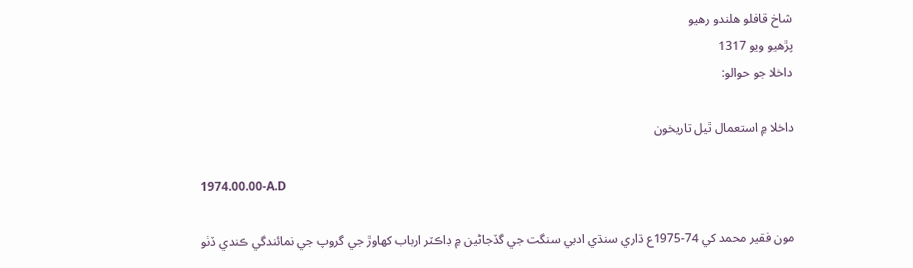شاخ قافلو هلندو رهيو
پڙهيو ويو 1317
داخلا جو حوالو:

داخلا ۾ استعمال ٿيل تاريخون

1974.00.00-A.D

مون فقير محمد کي 74-1975ع ڌاري سنڌي ادبي سنگت جي گڏجاڻين ۾ ڊاڪٽر ارباب کهاوڙ جي گروپ جي نمائندگي ڪندي ڏٺو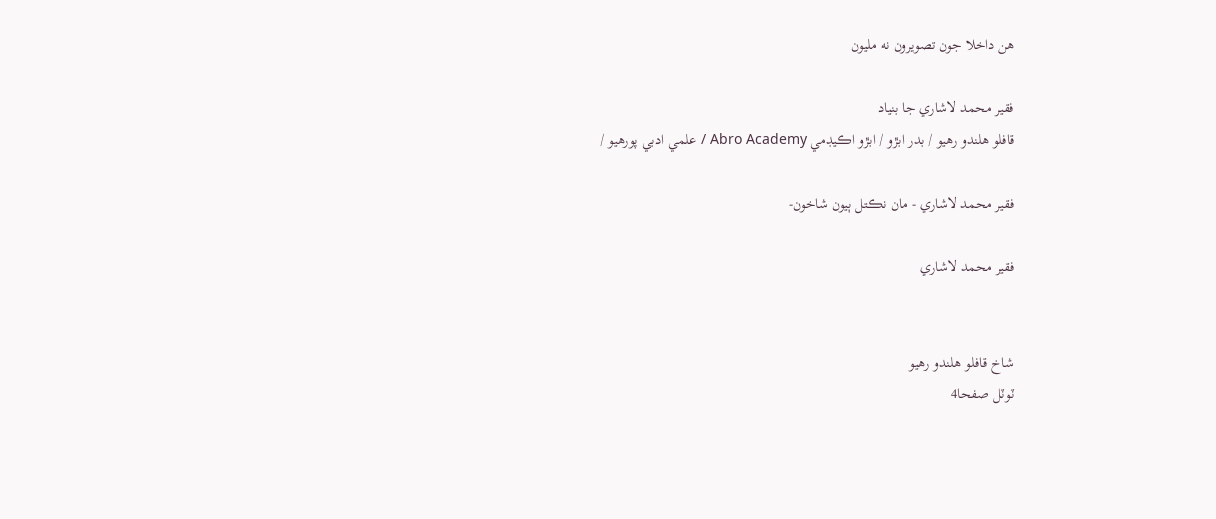هن داخلا جون تصويرون نه مليون

فقير محمد لاشاري جا بنياد
قافلو هلندو رهيو / بدر ابڙو / ابڙو اڪيڊمي Abro Academy / علمي ادبي پورهيو /

فقير محمد لاشاري - مان نڪتل ٻيون شاخون-

فقير محمد لاشاري


شاخ قافلو هلندو رهيو
ٽوٽل صفحا4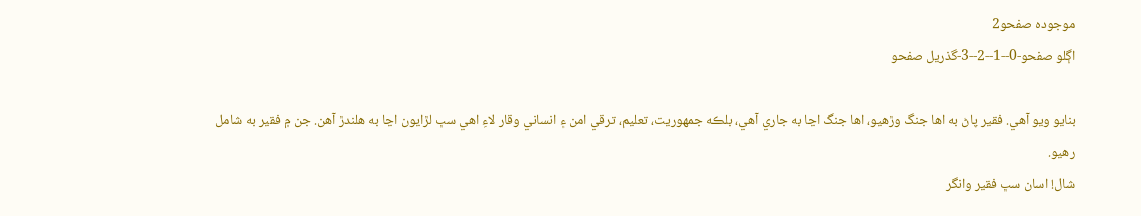موجودہ صفحو2
اڳلو صفحو-0--1--2--3-گذريل صفحو

بنايو ويو آهي. فقير پاڻ به اها جنگ وڙهيو، اها جنگ اڃا به جاري آهي، بلڪه جمهوريت، تعليم، ترقي امن ۽ انساني وقار لاءِ اهي سڀ لڙايون اڃا به هلندڙ آهن. جن ۾ فقير به شامل رهيو.
شال! اسان سڀ فقير وانگر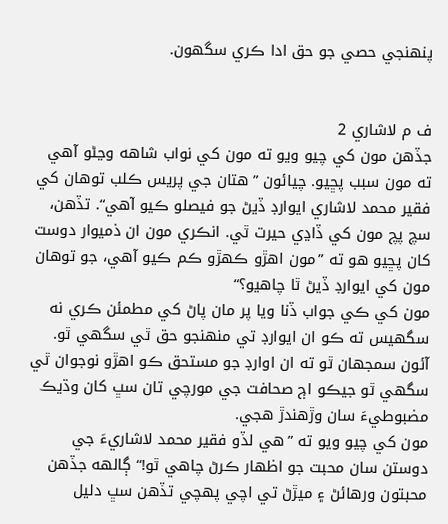پنهنجي حصي جو حق ادا ڪري سگهون.


ف م لاشاري 2
جڏهن مون کي چيو ويو ته مون کي نواب شاهه وڃڻو آهي ته مون سبب پڇيو. چيائون ”هتان جي پريس ڪلب توهان کي فقير محمد لاشاري ايوارڊ ڏيڻ جو فيصلو ڪيو آهي“. تڏهن، سچ پچ مون کي ڏاڍي حيرت ٿي. انڪري مون ان ذميوار دوست کان پڇيو هو ته ”مون اهڙو ڪهڙو ڪم ڪيو آهي، جو توهان مون کي ايوارڊ ڏيڻ ٿا چاهيو؟“
مون کي ڪي جواب ڏنا ويا پر مان پاڻ کي مطمئن ڪري نه سگهيس ته ڪو ان ايوارڊ تي منهنجو حق ٿي سگهي ٿو. آئون سمجهان ٿو ته ان اوارڊ جو مستحق ڪو اهڙو نوجوان ٿي سگهي ٿو جيڪو اڄ صحافت جي مورچي تان سڀ کان وڌيڪ مضبوطيءَ سان وڙهندڙ هجي.
مون کي چيو ويو ته ”هي لڏو فقير محمد لاشاريءَ جي دوستن سان محبت جو اظهار ڪرڻ چاهي ٿو!“ ڳالهه جڏهن محبتون ورهائڻ ۽ ميڙڻ تي اچي پهچي تڏهن سڀ دليل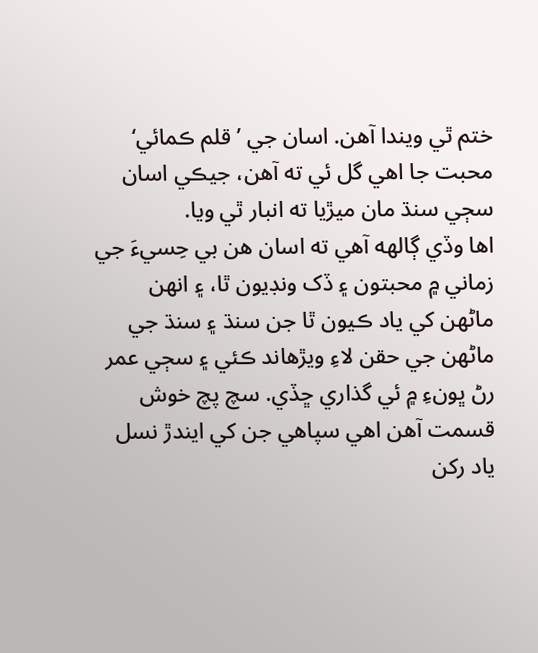ختم ٿي ويندا آهن. اسان جي ’قلم ڪمائي‘ محبت جا اهي گل ئي ته آهن، جيڪي اسان سڄي سنڌ مان ميڙيا ته انبار ٿي ويا.
اها وڏي ڳالهه آهي ته اسان هن بي حِسيءَ جي زماني ۾ محبتون ۽ ڏک ونڊيون ٿا، ۽ انهن ماڻهن کي ياد ڪيون ٿا جن سنڌ ۽ سنڌ جي ماڻهن جي حقن لاءِ ويڙهاند ڪئي ۽ سڄي عمر رڻ ڀونءِ ۾ ئي گذاري ڇڏي. سچ پچ خوش قسمت آهن اهي سپاهي جن کي ايندڙ نسل ياد رکن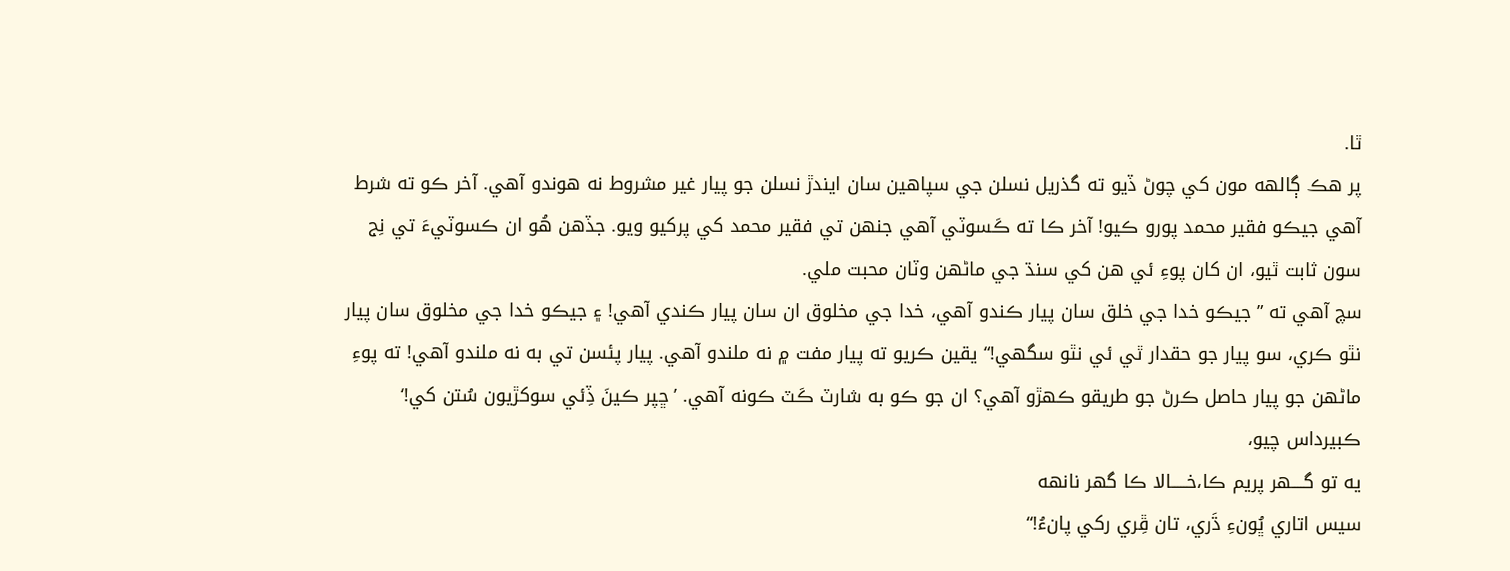ٿا.
پر هڪ ڳالهه مون کي چوڻ ڏيو ته گذريل نسلن جي سپاهين سان ايندڙ نسلن جو پيار غير مشروط نه هوندو آهي. آخر ڪو ته شرط آهي جيڪو فقير محمد پورو ڪيو! آخر ڪا ته ڪَسوٽي آهي جنهن تي فقير محمد کي پرکيو ويو. جڏهن هُو ان ڪسوٽيءَ تي نِج سون ثابت ٿيو، ان کان پوءِ ئي هن کي سنڌ جي ماڻهن وٽان محبت ملي.
سچ آهي ته ”جيڪو خدا جي خلق سان پيار ڪندو آهي، خدا جي مخلوق ان سان پيار ڪندي آهي! ۽ جيڪو خدا جي مخلوق سان پيار نٿو ڪري، سو پيار جو حقدار ٿي ئي نٿو سگهي!“ يقين ڪريو ته پيار مفت ۾ نه ملندو آهي. پيار پئسن تي به نه ملندو آهي! ته پوءِ ماڻهن جو پيار حاصل ڪرڻ جو طريقو ڪهڙو آهي؟ ان جو ڪو به شارٽ ڪَٽ ڪونه آهي. ’ڇپر ڪينَ ڏِئي سوکڙيون سُتن کي!‘
ڪبيرداس چيو،
يه تو گــــهر پريم ڪا،خـــــالا ڪا گهر نانهه
سيس اتاري ڀُونءِ ڌَري، تان ڦِري رکي پانءُ!“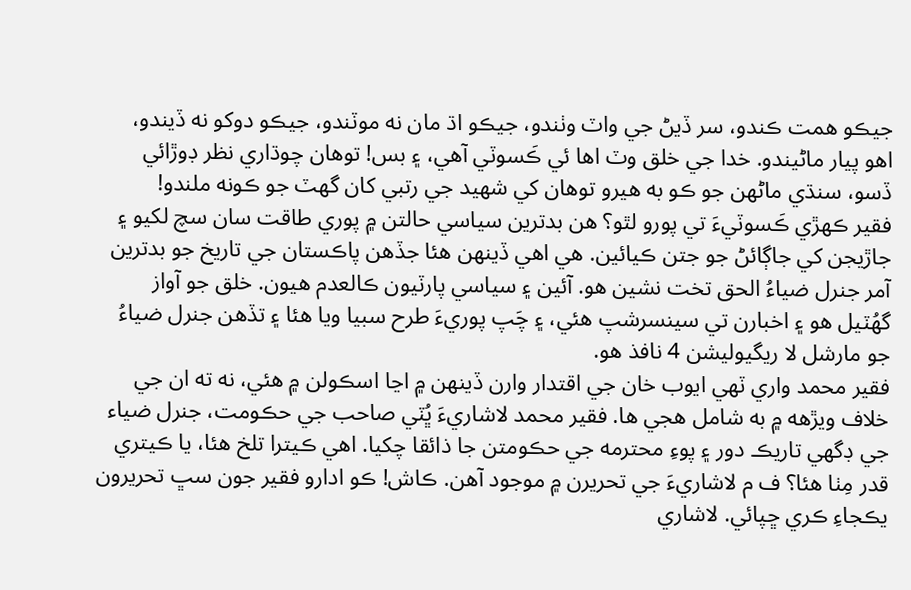جيڪو همت ڪندو، سر ڏيڻ جي واٽ وٺندو، جيڪو اڌ مان نه موٽندو، جيڪو دوکو نه ڏيندو، اهو پيار ماڻيندو. خدا جي خلق وٽ اها ئي ڪَسوٽي آهي، ۽ بس! توهان چوڌاري نظر ڊوڙائي ڏسو، سنڌي ماڻهن جو ڪو به هيرو توهان کي شهيد جي رتبي کان گهٽ جو ڪونه ملندو!
فقير ڪهڙي ڪَسوٽيءَ تي پورو لٿو؟ هن بدترين سياسي حالتن ۾ پوري طاقت سان سچ لکيو ۽ جاڙيجن کي جاڳائڻ جو جتن ڪيائين. هي اهي ڏينهن هئا جڏهن پاڪستان جي تاريخ جو بدترين آمر جنرل ضياءُ الحق تخت نشين هو. آئين ۽ سياسي پارٽيون ڪالعدم هيون. خلق جو آواز گهُٽيل هو ۽ اخبارن تي سينسرشپ هئي، ۽ چَپ پوريءَ طرح سبيا ويا هئا ۽ تڏهن جنرل ضياءُ جو مارشل لا ريگيوليشن 4 نافذ هو.
فقير محمد واري ٽهي ايوب خان جي اقتدار وارن ڏينهن ۾ اڃا اسڪولن ۾ هئي، نه ته ان جي خلاف ويڙهه ۾ به شامل هجي ها. فقير محمد لاشاريءَ ڀُٽي صاحب جي حڪومت، جنرل ضياء جي ڊگهي تاريڪ دور ۽ پوءِ محترمه جي حڪومتن جا ذائقا چکيا. اهي ڪيترا تلخ هئا، يا ڪيتري قدر مِٺا هئا؟ ف م لاشاريءَ جي تحريرن ۾ موجود آهن. ڪاش! ڪو ادارو فقير جون سڀ تحريرون يڪجاءِ ڪري ڇپائي. لاشاري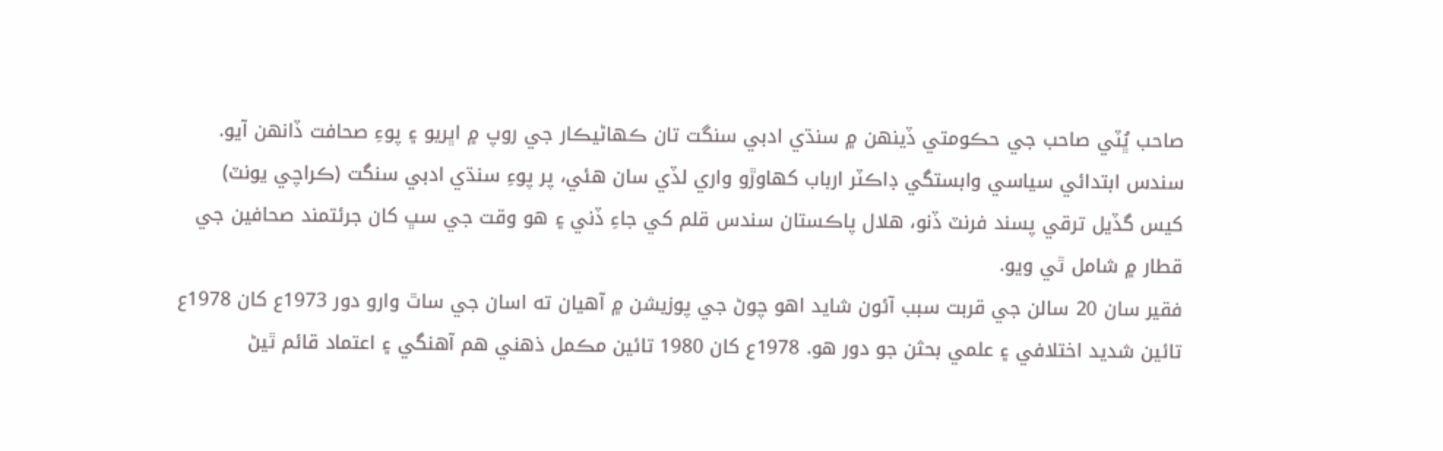صاحب ڀُٽي صاحب جي حڪومتي ڏينهن ۾ سنڌي ادبي سنگت تان ڪهاڻيڪار جي روپ ۾ اڀريو ۽ پوءِ صحافت ڏانهن آيو. سندس ابتدائي سياسي وابستگي ڊاڪٽر ارباب کهاوڙو واري لڏي سان هئي، پر پوءِ سنڌي ادبي سنگت (ڪراچي يونٽ) کيس گڏيل ترقي پسند فرنٽ ڏنو، هلال پاڪستان سندس قلم کي جاءِ ڏني ۽ هو وقت جي سڀ کان جرئتمند صحافين جي قطار ۾ شامل ٿي ويو.
فقير سان 20 سالن جي قربت سبب آئون شايد اهو چوڻ جي پوزيشن ۾ آهيان ته اسان جي ساٿ وارو دور 1973ع کان 1978ع تائين شديد اختلافي ۽ علمي بحثن جو دور هو. 1978ع کان 1980 تائين مڪمل ذهني هم آهنگي ۽ اعتماد قائم ٿيڻ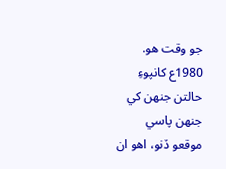جو وقت هو. 1980ع کانپوءِ حالتن جنهن کي جنهن پاسي موقعو ڏنو، اهو ان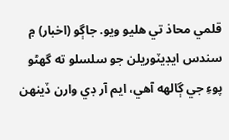قلمي محاذ تي هليو ويو. جاڳو (اخبار) ۾ سندس ايڊيٽوريلن جو سلسلو ته گهڻو پوءِ جي ڳالهه آهي، ايم آر ڊي وارن ڏينهن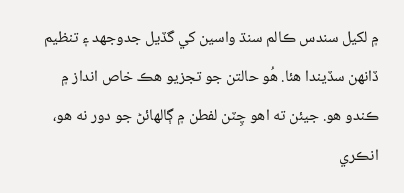۾ لکيل سندس ڪالم سنڌ واسين کي گڏيل جدوجهد ۽ تنظيم ڏانهن سڏيندا هئا. هُو حالتن جو تجزيو هڪ خاص انداز ۾ ڪندو هو. جيئن ته اهو چِٽن لفطن ۾ ڳالهائڻ جو دور نه هو، انڪري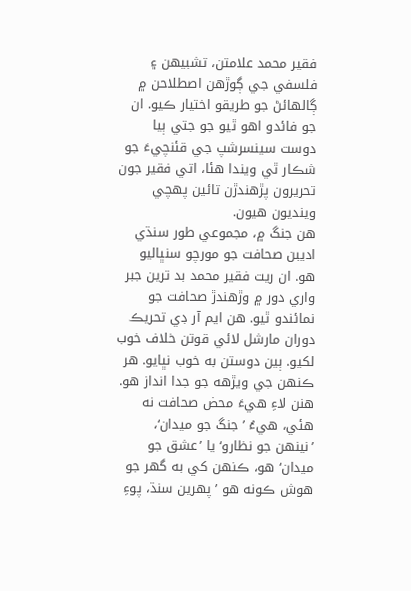فقير محمد علامتن، تشبيهن ۽ فلسفي جي ڳوڙهن اصطلاحن ۾ ڳالهائڻ جو طريقو اختيار ڪيو. ان جو فائدو اهو ٿيو جو جتي ٻيا دوست سينسرشپ جي قئنچيءَ جو شڪار ٿي ويندا هئا، اتي فقير جون تحريرون پڙهندڙن تائين پهچي وينديون هيون.
هن جنگ ۾، مجموعي طور سنڌي اديبن صحافت جو مورچو سنڀاليو هو. ان ريت فقير محمد بد ترين جبر واري دور ۾ وڙهندڙ صحافت جو نمائندو ٿيو. هن ايم آر ڊي تحريڪ دوران مارشل لائي قوتن خلاف خوب لکيو. ٻين دوستن به خوب نڀايو. هر ڪنهن جي ويڙهه جو جدا انداز هو. هنن لاءِ هيءَ محض صحافت نه هئي، هيءُ ’جنگ جو ميدان‘، ’نينهن جو نظارو‘ يا ’عشق جو ميدان‘ هو، ڪنهن کي به گهر جو هوش ڪونه هو ’پهرين سنڌ، پوءِ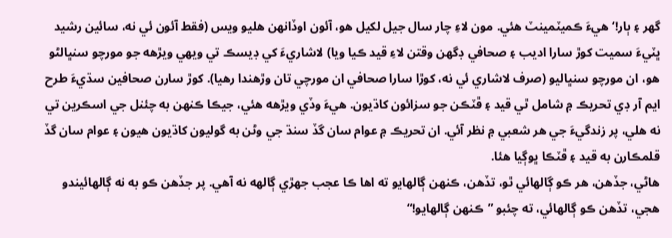گهر ۽ ٻار!‘ هيءَ ڪميٽمينٽ هئي. مون لاءِ چار سال جيل لکيل هو، آئون اوڏانهن هليو ويس (فقط آئون ئي نه، سائين رشيد ڀٽيءَ سميت کوڙ سارا اديب ۽ صحافي ڊگهن وقتن لاءِ قيد ڪيا ويا) لاشاريءَ کي ڊيسڪ تي ويهي ويڙهه جو مورچو سنڀالڻو هو، ان مورچو سنڀاليو (صرف لاشاري ئي نه، کوڙا سارا صحافي ان مورچي تان وڙهندا رهيا). کوڙ سارن صحافين سڌيءَ طرح ايم آر ڊي تحريڪ ۾ شامل ٿي قيد ۽ ڦٽڪن جو سزائون کاڌيون. هيءَ وڏي ويڙهه هئي، جيڪا ڪنهن به چئنل جي اسڪرين تي نه هلي، پر زندگيءَ جي هر شعبي ۾ نظر آئي. ان تحريڪ ۾ عوام سان گڏ سنڌ جي وڻن به گوليون کاڌيون هيون ۽ عوام سان گڏ قلمڪارن به قيد ۽ ڦٽڪا ڀوڳيا هئا.
هاڻي، جڏهن، هر ڪو ڳالهائي ٿو، تڏهن، ڪنهن ڳالهايو ته اها ڪا عجب جهڙي ڳالهه نه آهي. پر جڏهن ڪو به نه ڳالهائيندو هجي، تڏهن ڪو ڳالهائي، ته چئبو ”ڪنهن ڳالهايو!“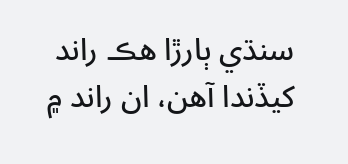سنڌي ٻارڙا هڪ راند کيڏندا آهن، ان راند ۾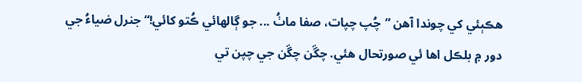هڪٻئي کي چوندا آهن ”چُپ چپات، صفا ماٺُ ... جو ڳالهائي ڪُتو کائي!“ جنرل ضياءُ جي دور ۾ بلڪل اها ئي صورتحال هئي. چڱن چڱن جي چپن تي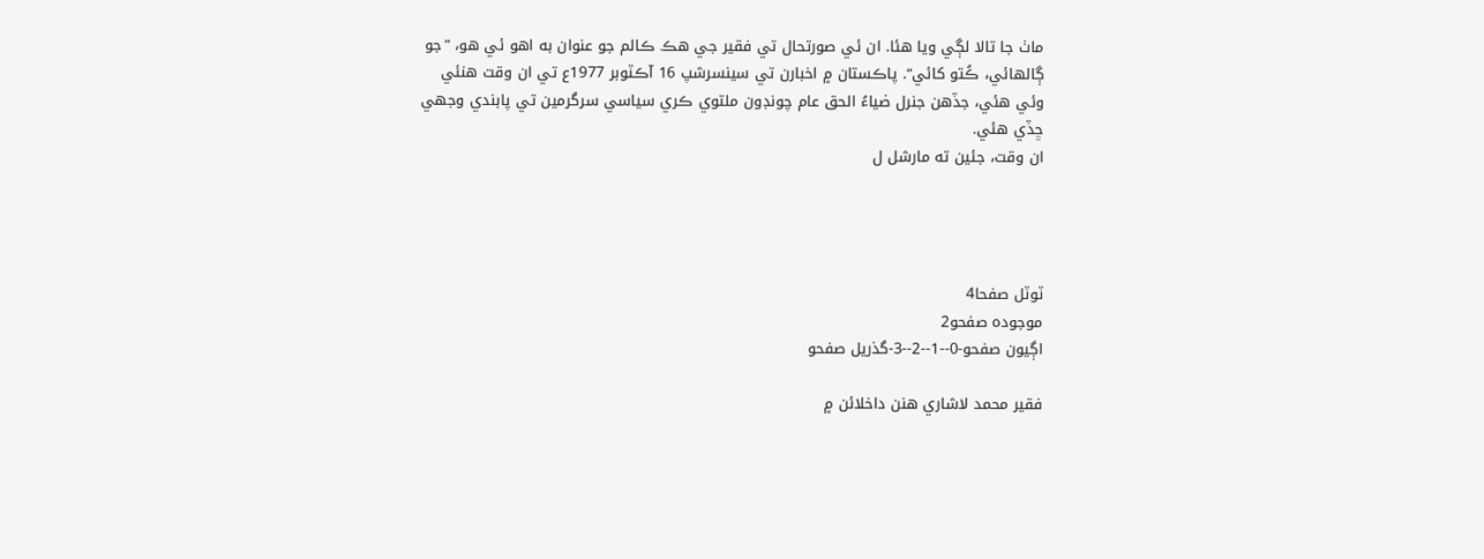ماٺ جا تالا لڳي ويا هئا. ان ئي صورتحال تي فقير جي هڪ ڪالم جو عنوان به اهو ئي هو، ”جو ڳالهائي، ڪُتو کائي“. پاڪستان ۾ اخبارن تي سينسرشپ 16 آڪٽوبر 1977ع تي ان وقت هنئي وئي هئي، جڏهن جنرل ضياءُ الحق عام چونڊون ملتوي ڪري سياسي سرگرمين تي پابندي وجهي ڇڏي هئي.
ان وقت، جئين ته مارشل ل




ٽوٽل صفحا4
موجودہ صفحو2
اڳيون صفحو-0--1--2--3-گذريل صفحو

فقير محمد لاشاري ھنن داخلائن ۾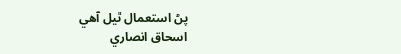پڻ استعمال ٿيل آھي
اسحاق انصاري